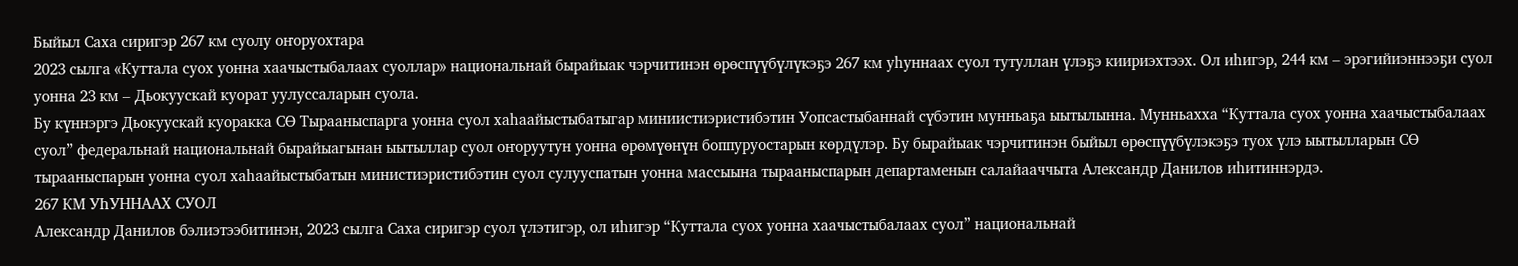Быйыл Саха сиригэр 267 км суолу оҥоруохтара
2023 сылга «Куттала суох уонна хаачыстыбалаах суоллар» национальнай бырайыак чэрчитинэн өрөспүүбүлүкэҕэ 267 км уһуннаах суол тутуллан үлэҕэ киириэхтээх. Ол иһигэр, 244 км – эрэгийиэннээҕи суол уонна 23 км – Дьокуускай куорат уулуссаларын суола.
Бу күннэргэ Дьокуускай куоракка СӨ Тырааныспарга уонна суол хаһаайыстыбатыгар миниистиэристибэтин Уопсастыбаннай сүбэтин мунньаҕа ыытылынна. Мунньахха “Куттала суох уонна хаачыстыбалаах суол” федеральнай национальнай бырайыагынан ыытыллар суол оҥоруутун уонна өрөмүөнүн боппуруостарын көрдүлэр. Бу бырайыак чэрчитинэн быйыл өрөспүүбүлэкэҕэ туох үлэ ыытылларын СӨ тырааныспарын уонна суол хаһаайыстыбатын министиэристибэтин суол сулууспатын уонна массыына тырааныспарын департаменын салайааччыта Александр Данилов иһитиннэрдэ.
267 КМ УҺУННААХ СУОЛ
Александр Данилов бэлиэтээбитинэн, 2023 сылга Саха сиригэр суол үлэтигэр, ол иһигэр “Куттала суох уонна хаачыстыбалаах суол” национальнай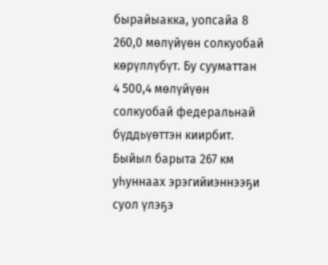бырайыакка, уопсайа 8 260,0 мөлүйүөн солкуобай көрүллүбүт. Бу сууматтан 4 500,4 мөлүйүөн солкуобай федеральнай бүддьүөттэн киирбит.
Быйыл барыта 267 км уһуннаах эрэгийиэннээҕи суол үлэҕэ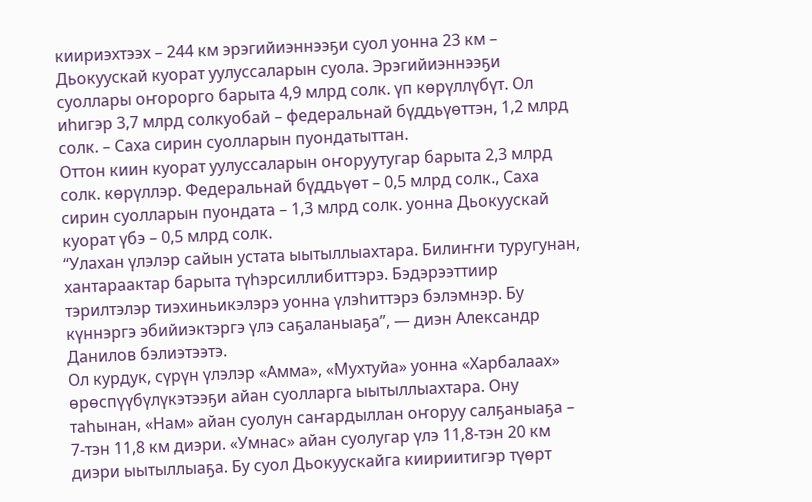киириэхтээх – 244 км эрэгийиэннээҕи суол уонна 23 км – Дьокуускай куорат уулуссаларын суола. Эрэгийиэннээҕи суоллары оҥорорго барыта 4,9 млрд солк. үп көрүллүбүт. Ол иһигэр 3,7 млрд солкуобай – федеральнай бүддьүөттэн, 1,2 млрд солк. – Саха сирин суолларын пуондатыттан.
Оттон киин куорат уулуссаларын оҥоруутугар барыта 2,3 млрд солк. көрүллэр. Федеральнай бүддьүөт – 0,5 млрд солк., Саха сирин суолларын пуондата – 1,3 млрд солк. уонна Дьокуускай куорат үбэ – 0,5 млрд солк.
“Улахан үлэлэр сайын устата ыытыллыахтара. Билиҥҥи туругунан, хантараактар барыта түһэрсиллибиттэрэ. Бэдэрээттиир тэрилтэлэр тиэхиньикэлэрэ уонна үлэһиттэрэ бэлэмнэр. Бу күннэргэ эбийиэктэргэ үлэ саҕаланыаҕа”, — диэн Александр Данилов бэлиэтээтэ.
Ол курдук, сүрүн үлэлэр «Амма», «Мухтуйа» уонна «Харбалаах» өрөспүүбүлүкэтээҕи айан суолларга ыытыллыахтара. Ону таһынан, «Нам» айан суолун саҥардыллан оҥоруу салҕаныаҕа – 7-тэн 11,8 км диэри. «Умнас» айан суолугар үлэ 11,8-тэн 20 км диэри ыытыллыаҕа. Бу суол Дьокуускайга киириитигэр түөрт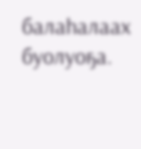балаһалаах буолуоҕа.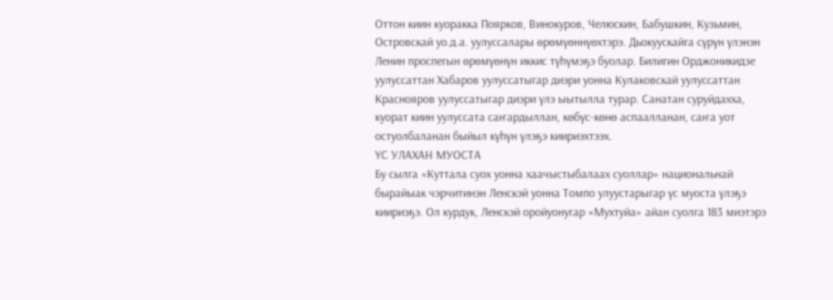Оттон киин куоракка Поярков, Винокуров, Челюскин, Бабушкин, Кузьмин, Островскай уо.д.а. уулуссалары өрөмүөннүөхтэрэ. Дьокуускайга сүрүн үлэнэн Ленин проспегын өрөмүөнүн иккис түһүмэҕэ буолар. Билигин Орджоникидзе уулуссаттан Хабаров уулуссатыгар диэри уонна Кулаковскай уулуссаттан Краснояров уулуссатыгар диэри үлэ ыытылла турар. Санатан суруйдахха, куорат киин уулуссата саҥардыллан, көбүс-көнө аспаалланан, саҥа уот остуолбаланан быйыл күһүн үлэҕэ киириэхтээх.
ҮС УЛАХАН МУОСТА
Бу сылга «Куттала суох уонна хаачыстыбалаах суоллар» национальнай бырайыак чэрчитинэн Ленскэй уонна Томпо улуустарыгар үс муоста үлэҕэ киириэҕэ. Ол курдук, Ленскэй оройуонугар «Мухтуйа» айан суолга 183 миэтэрэ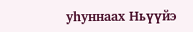уһуннаах Ньүүйэ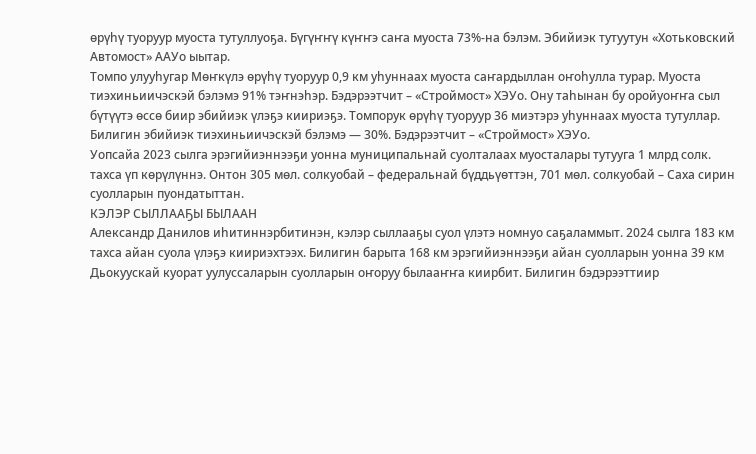өрүһү туоруур муоста тутуллуоҕа. Бүгүҥҥү күҥҥэ саҥа муоста 73%-на бэлэм. Эбийиэк тутуутун «Хотьковский Автомост» ААУо ыытар.
Томпо улууһугар Мөҥкүлэ өрүһү туоруур 0,9 км уһуннаах муоста саҥардыллан оҥоһулла турар. Муоста тиэхиньиичэскэй бэлэмэ 91% тэҥнэһэр. Бэдэрээтчит – «Строймост» ХЭУо. Ону таһынан бу оройуоҥҥа сыл бүтүүтэ өссө биир эбийиэк үлэҕэ киириэҕэ. Томпорук өрүһү туоруур 36 миэтэрэ уһуннаах муоста тутуллар. Билигин эбийиэк тиэхиньиичэскэй бэлэмэ — 30%. Бэдэрээтчит – «Строймост» ХЭУо.
Уопсайа 2023 сылга эрэгийиэннээҕи уонна муниципальнай суолталаах муосталары тутууга 1 млрд солк. тахса үп көрүлүннэ. Онтон 305 мөл. солкуобай – федеральнай бүддьүөттэн, 701 мөл. солкуобай – Саха сирин суолларын пуондатыттан.
КЭЛЭР СЫЛЛААҔЫ БЫЛААН
Александр Данилов иһитиннэрбитинэн, кэлэр сыллааҕы суол үлэтэ номнуо саҕаламмыт. 2024 сылга 183 км тахса айан суола үлэҕэ киириэхтээх. Билигин барыта 168 км эрэгийиэннээҕи айан суолларын уонна 39 км Дьокуускай куорат уулуссаларын суолларын оҥоруу былааҥҥа киирбит. Билигин бэдэрээттиир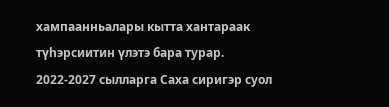хампаанньалары кытта хантараак түһэрсиитин үлэтэ бара турар. 2022-2027 сылларга Саха сиригэр суол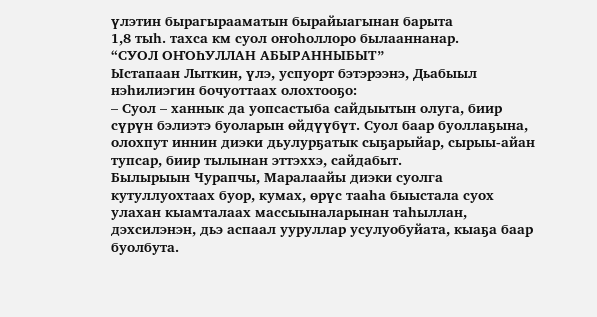үлэтин бырагырааматын бырайыагынан барыта
1,8 тыһ. тахса км суол оҥоһоллоро былааннанар.
“СУОЛ ОҤОҺУЛЛАН АБЫРАННЫБЫТ”
Ыстапаан Лыткин, үлэ, успуорт бэтэрээнэ, Дьабыыл нэһилиэгин бочуоттаах олохтооҕо:
– Суол – ханнык да уопсастыба сайдыытын олуга, биир сүрүн бэлиэтэ буоларын өйдүүбүт. Суол баар буоллаҕына, олохпут иннин диэки дьулурҕатык сыҕарыйар, сырыы-айан тупсар, биир тылынан эттэххэ, сайдабыт.
Былырыын Чурапчы, Маралаайы диэки суолга кутуллуохтаах буор, кумах, өрүс тааһа быыстала суох улахан кыамталаах массыыналарынан таһыллан, дэхсилэнэн, дьэ аспаал ууруллар усулуобуйата, кыаҕа баар буолбута.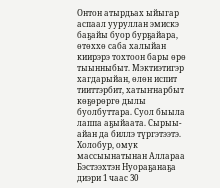Онтон атырдьах ыйыгар аспаал ууруллан эмискэ баҕайы буор бурҕайара, өтөххө саба халыйан киирэрэ тохтоон бары өрө тыынныбыт. Мэктиэтигэр хагдарыйан, өлөн испит тииттэрбит, хатыҥнарбыт көҕөрөргө дылы буолбуттара. Суол быыла лаппа аҕыйаата. Сырыы-айан да биллэ түргэтээтэ. Холобур, омук массыынатынан Аллараа Бэстээхтэн Нуораҕанаҕа диэри 1 чаас 30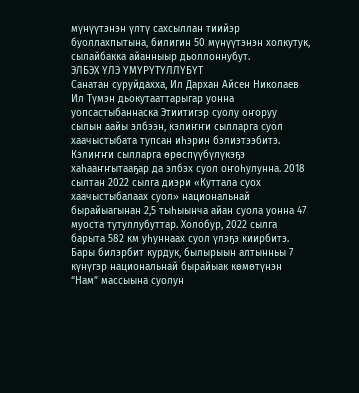мүнүүтэнэн үлтү сахсыллан тиийэр буоллахпытына, билигин 50 мүнүүтэнэн холкутук, сылайбакка айанныыр дьоллоннубут.
ЭЛБЭХ ҮЛЭ ҮМҮРҮТҮЛЛҮБҮТ
Санатан суруйдахха, Ил Дархан Айсен Николаев Ил Түмэн дьокутааттарыгар уонна уопсастыбаннаска Этиитигэр суолу оҥоруу сылын аайы элбээн, кэлиҥҥи сылларга суол хаачыстыбата тупсан иһэрин бэлиэтээбитэ. Кэлиҥҥи сылларга өрөспүүбүлүкэҕэ хаһааҥҥытааҕар да элбэх суол оҥоһулунна. 2018 сылтан 2022 сылга диэри «Куттала суох хаачыстыбалаах суол» национальнай бырайыагынан 2,5 тыһыынча айан суола уонна 47 муоста тутуллубуттар. Холобур, 2022 сылга барыта 582 км уһуннаах суол үлэҕэ киирбитэ. Бары билэрбит курдук, былырыын алтынньы 7 күнүгэр национальнай бырайыак көмөтүнэн “Нам” массыына суолун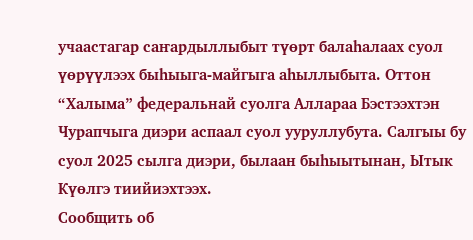учаастагар саҥардыллыбыт түөрт балаһалаах суол үөрүүлээх быһыыга-майгыга аһыллыбыта. Оттон “Халыма” федеральнай суолга Аллараа Бэстээхтэн Чурапчыга диэри аспаал суол ууруллубута. Салгыы бу суол 2025 сылга диэри, былаан быһыытынан, Ытык Күөлгэ тиийиэхтээх.
Сообщить об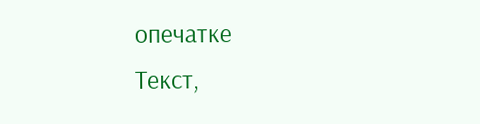опечатке
Текст,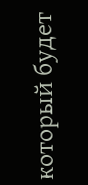который будет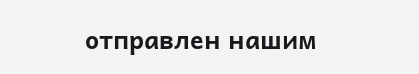отправлен нашим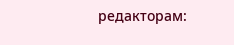редакторам: